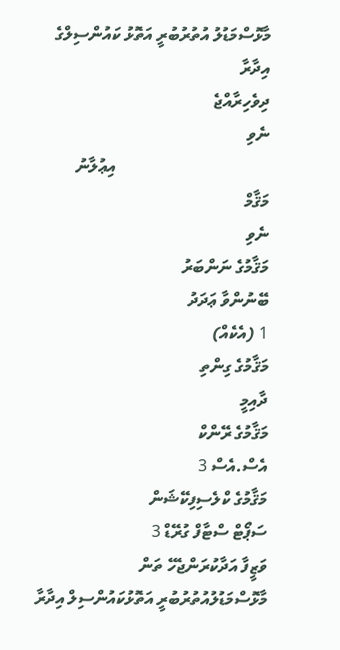މާޅޮސްމަޑުލު އުތުރުބުރީ އަތޮޅު ކައުންސިލްގެ އިދާރާ
ދިވެހިރާއްޖެ
ނެވި
                                     އިޢުލާނު
މަޤާމް
ނެވި
މަޤާމުގެ ނަންބަރު
ބޭނުންވާ ޢަދަދު
1 (އެކެއް)
މަޤާމުގެ ގިންތި
ދާއިމީ
މަޤާމުގެ ރޭންކް
އެސް.އެސް 3
މަޤާމުގެ ކްލެސިފިކޭޝަން
ސަޕޯޓް ސްޓާފް ގުރޭޑް 3
ވަޒީފާ އަދާކުރަންޖެހޭ ތަން
މާޅޮސްމަޑުލުއުތުރުބުރީ އަތޮޅުކައުންސިލް އިދާރާ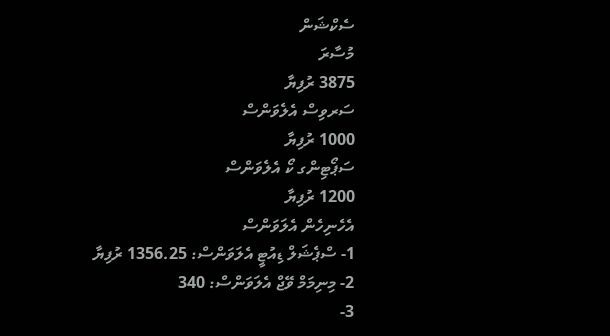ސެކްޝަން
މުސާރަ
3875 ރުފިޔާ
ސަރވިސް އެލެވަންސް
1000 ރުފިޔާ
ސަޕޯޓިންގ ކޯ އެލެވަންސް
1200 ރުފިޔާ
އެހެނިހެން އެލަވަންސް
1- ސްޕެޝަލް ޑިއުޓީ އެލަވަންސް: 1356.25 ރުފިޔާ
2- މިނިމަމް ވޭޖް އެލަވަންސް: 340
3-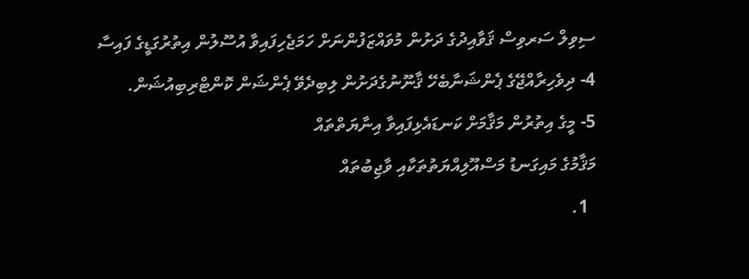ސިވިލް ސަރވިސް ޤަވާއިދުގެ ދަށުން މުވައްޒަފުންނަށް ހަމަޖެހިފައިވާ އުސޫލުން އިތުރުގަޑީގެ ފައިސާ
4- ދިވެހިރާއްޖޭގެ ޕެންޝަނާބެހޭ ޤާނޫނުގެދަށުން ލިބިދެވޭ ޕެންޝަން ކޮންޓްރިބިއުޝަން.
5- މީގެ އިތުރުން މަޤާމަށް ކަނޑައެޅިފައިވާ އިނާޔަތްތައް
މަޤާމުގެ މައިގަނޑު މަސްއޫލިއްޔަތުތަކާއި ވާޖިބުތައް
  1.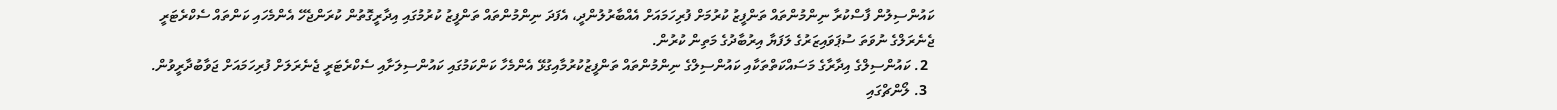ކައުންސިލުން ފާސްކުރާ ނިންމުންތައް ތަންފީޒު ކުރުމަށް ފުރިހަމައަށް އެއްބާރުލުންދީ، އެފަދަ ނިންމުންތައް ތަންފީޒު ކުރުމުގައި އިދާރީގޮތުން ކުރަންޖެހޭ އެންމެހައި ކަންތައް ސެކްރެޓަރީ ޖެނެރަލްގެ ނުވަތަ ސުޕަވައިޒަރުގެ ލަފަޔާ އިރުބާދުގެ މަތިން ކުރުން.
  2. ކައުންސިލްގެ އިދާރާގެ މަސައްކަތްތަކާއި ކައުންސިލްގެ ނިންމުންތައް ތަންފީޒުކުރުމާއިގުޅޭ އެންމެހާ ކަންކަމުގައި ކައުންސިލަށާއި ސެކްރެޓަރީ ޖެނެރަލަށް ފުރިހަމައަށް ޖަވާބުދާރީވުން.
  3. ލޯންޗްގައި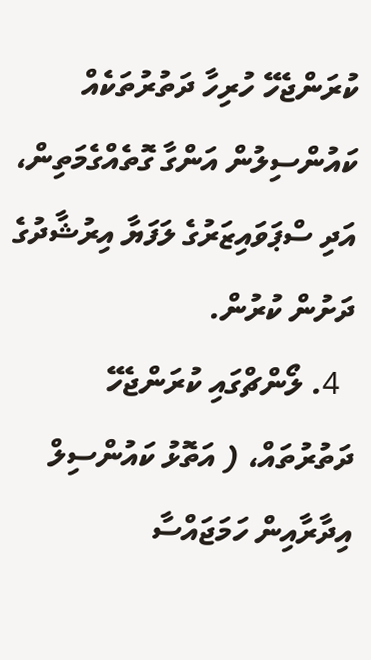ކުރަންޖެހޭ ހުރިހާ ދަތުރުތަކެއް ކައުންސިލުން އަންގާ ގޮތެއްގެމަތިން، އަދި ސްޕަވައިޒަރުގެ ލަފަޔާ އިރުޝާދުގެ ދަށުން ކުރުން.
  4. ލޯންޗްގައި ކުރަންޖެހޭ ދަތުރުތައް، ( އަތޮޅު ކައުންސިލް އިދާރާއިން ހަމަޖައްސާ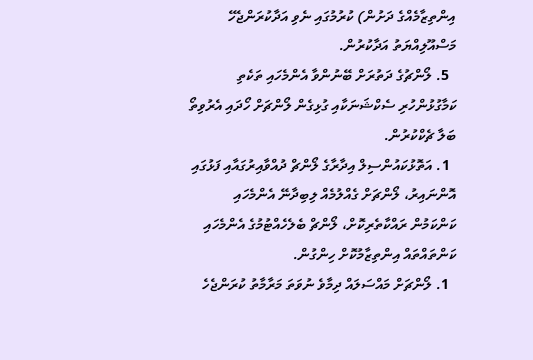އިންތިޒާމެއްގެ ދަށުން) ކުރުމުގައި ނެވި އަދާކުރަންޖެހޭ މަސްއޫލިއްޔަތު އަދާކުރުން.
  5. ލޯންޗުގެ ދަތުރަށް ބޭނުންވާ އެންމެހައި ތަކެތި ކަމާގުޅުންހުރި ސެކްޝަނަކާއި ގުޅިގެން ލޯންޗަށް ހޯދައި އެރުވިތޯ ބަލާ ޗެކްކުރުން.
  1. އަތޮޅުކައުންސިލް އިދާރާގެ ލޯންޗް ދުއްވާއިރުގައާއި ފަޅުގައި އޮންނައިރު، ލޯންޗަށް ގެއްލުމެއް ލިބިދާނޭ އެންމެހައި ކަންކަމުން ރައްކާތެރިކޮށް، ލޯންޗް ބެލެހެއްޓުމުގެ އެންމެހައި ކަންތައްތައް އިންތިޒާމުކޮށް ހިންގުން.
  1. ލޯންޗަށް މައްސަލައް ދިމާވެ ނުވަތަ މަރާމާތު ކުރަންޖެހެ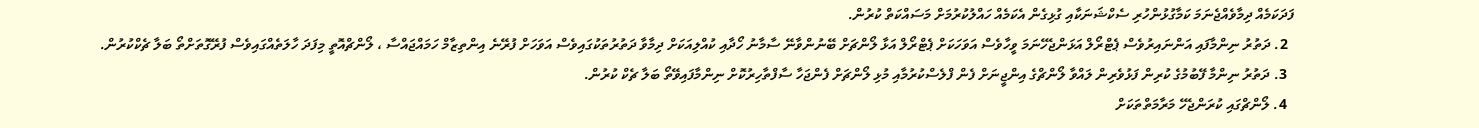ފަދަކަމެއް ދިމާވެއްޖެނަމަ ކަމާގުޅުންހުރި ސެކްޝަނަކާއި ގުޅިގެން އެކަމެއް ހައްލުކުރުމަށް މަސައްކަތް ކުރުން.
  2. ދަތުރު ނިންމާފައި އަންނައިރުވެސް ޕެޓްރޯލް އަޅަންޖެހޭނަމަ ވީހާވެސް އަވަހަކަށް ޕެޓްރޯލް އަޅާ ލޯންޗަށް ބޭނުންވާނޭ ސާމާނު ހޯދާއި ކުއްލިއަކަށް ދިމާވާ ދަތުރުތަކުގައިވެސް އަވަހަށް ފުރޭނެ އިންތިޒާމް ހަމައްޖައްސާ ، ލޯންޗްއޮތީ މިފަދަ ހާލަތެއްގައިވެސް ފުރޭގޮތަށްތޯ ބަލާ ޗެކްކުރުން.
  3. ދަތުރު ނިންމާ ފޭބުމުގެ ކުރިން ފަޅުވެރިން ލައްވާ ލޯންޗްގެ އިންޖީނަށް ފެން ފްލެސްކުރުމާއި މުޅި ލޯންޗަށް ފެންޖަހާ ސާފްތާހިރުކޮށް ނިންމާފައިވޭތޯ ބަލާ ޗެކް ކުރުން.
  4. ލޯންޗްގައި ކުރަންޖެހޭ މަރާމަތްތަކަށް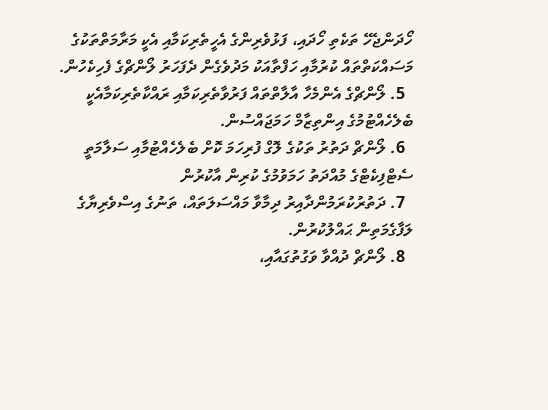ހޯދަންޖެހޭ ތަކެތި ހޯދައި، ފަޅުވެރިންގެ އެހީތެރިކަމާއި އެކީ މަރާމަތްތަކުގެ މަސައްކަތްތައް ކުރުމާއި ހަފްތާއަކު މަދުވެގެން ދެފަހަރު ލޯންޗްގެ ފެހިކެހުން.
  5. ލޯންޗްގެ އެންމެހާ އާލާތްތައް ފަރުވާތެރިކަމާއި ރައްކާތެރިކަމާއެކީ ބެލެހެއްޓުމުގެ އިންތިޒާމް ހަމަޖައްސުން.
  6. ލޯންޗް ދަތުރު ތަކުގެ ލޮގް ފުރިހަމަ ކޮށް ބެލެހެއްޓުމާއި ސަލާމަތީ ސެޓްފިކެޓްގެ މުއްދަތު ހަމަވުމުގެ ކުރިން އާކުރުން
  7. ދަތުރުކުރަމުންދާއިރު ދިމާވާ މައްސަލަތައް، ތަނުގެ އިސްވެރިޔާގެ ލަފާގެމަތިން ޙައްލުކުރުން.
  8. ލޯންޗް ދުއްވާ ވަގުތުގައާއި،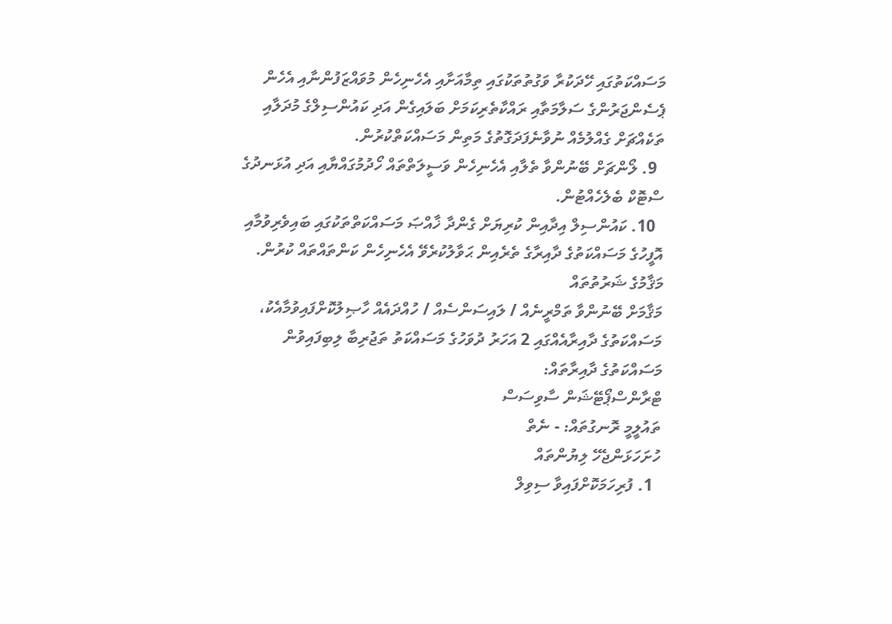މަސައްކަތުގައި ހޭދަކުރާ ވަގުތުތަކުގައި ތިމާއަށާއި އެހެނިހެން މުވައްޒަފުންނާއި އެހެން ޕެސެންޖަރުންގެ ސަލާމަތާއި ރައްކާތެރިކަމަށް ބަލައިގެން އަދި ކައުންސިލްގެ މުދަލާއި ތަކެއްޗަށް ގެއްލުމެއް ނުވާނެފަދަގޮތުގެ މަތިން މަސައްކަތްކުރުން.
  9. ލޯންޗަށް ބޭނުންވާ ތެލާއި އެހެނިހެން ވަސީލަތްތައް ހޯދުމުގައްޔާއި އަދި އުޅަނދުގެ ސްޓޮކް ބެލެހެއްޓުން.
  10. ކައުންސިލް އިދާއިން ކުރިޔަށް ގެންދާ ޚާއްޞަ މަސައްކަތްތަކުގައި ބައިވެރިވުމާއި އޮފީހުގެ މަސައްކަތުގެ ދާއިރާގެ ތެރެއިން ޙަވާލުކުރެވޭ އެހެނިހެން ކަންތައްތައް ކުރުން.
މަޤާމުގެ ޝަރުތުތައް
މަޤާމަށް ބޭނުންވާ ތަމްރީނެއް / ލައިސަންސެއް / ހުއްދައެއް ހާޞިލުކޮށްފައިވުމާއެކު، މަސައްކަތުގެ ދާއިރާއެއްގައި 2 އަހަރު ދުވަހުގެ މަސައްކަތު ތަޖުރިބާ ލިބިފައިވުން
މަސައްކަތުގެ ދާއިރާތައް:
ޓްރާންސްޕޯޓޭޝަން ސާވިސަސް
ތައުލީމީ ރޮނގުތައް: - ނެތް
ހުށަހަޅަންޖެހޭ ލިޔުންތައް
  1. ފުރިހަމަކޮށްފައިވާ ސިވިލް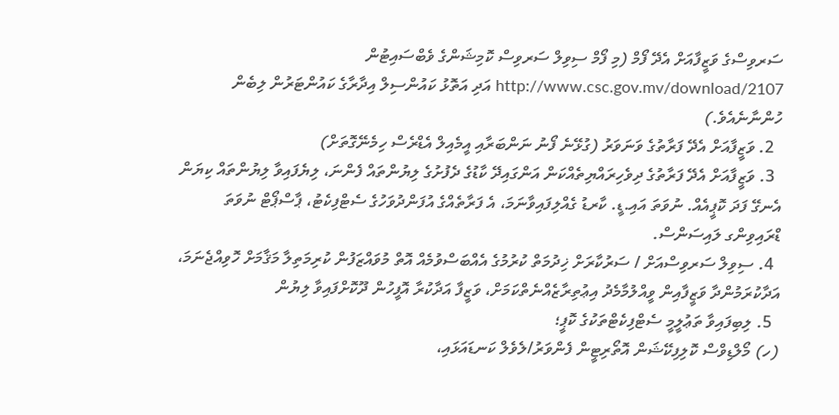ސަރވިސްގެ ވަޒީފާއަށް އެދޭ ފޯމް (މި ފޯމް ސިވިލް ސަރވިސް ކޮމިޝަންގެ ވެބްސައިޓުން http://www.csc.gov.mv/download/2107 އަދި އަތޮޅު ކައުންސިލް އިދާރާގެ ކައުންޓަރުން ލިބެން ހުންނާނެއެވެ.)
  2. ވަޒީފާއަށް އެދޭ ފަރާތުގެ ވަނަވަރު (ގުޅޭނެ ފޯނު ނަންބަރާއި އީމެއިލް އެޑްރެސް ހިމެނޭގޮތަށް)
  3. ވަޒީފާއަށް އެދޭ ފަރާތުގެ ދިވެހިރައްޔިތެއްކަން އަންގައިދޭ ކާޑުގެ ދެފުށުގެ ލިޔުންތައް ފެންނަ، ލިޔެފައިވާ ލިޔުންތައް ކިޔަން އެނގޭ ފަދަ ކޮޕީއެއް. ނުވަތަ އައި.ޑީ. ކާރޑު ގެއްލިފައިވާނަމަ، އެ ފަރާތެއްގެ އުފަންދުވަހުގެ ސެޓްފިކެޓު، ޕާސްޕޯޓް ނުވަތަ ޑްރައިވިންގ ލައިސަންސް.
  4. ސިވިލް ސަރވިސްއަށް / ސަރުކާރަށް ޚިދުމަތް ކުރުމުގެ އެއްބަސްވުމެއް އޮތް މުވައްޒަފުން ކުރިމަތިލާ މަޤާމަށް ހޮވިއްޖެނަމަ، އަދާކުރަމުންދާ ވަޒީފާއިން ވީއްލުމާމެދު އިޢުތިރާޒެއްނެތްކަމަށް، ވަޒީފާ އަދާކުރާ އޮފީހުން ދޫކޮށްފައިވާ ލިޔުން
  5. ލިބިފައިވާ ތަޢުލީމީ ސެޓްފިކެޓްތަކުގެ ކޮޕީ؛
(ހ) މޯލްޑިވްސް ކޮލިފިކޭޝަން އޮތޯރިޓީން ފެންވަރު/ލެވެލް ކަނޑައަޅައި،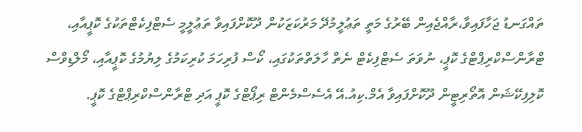ތައްގަނޑު ޖަހާފައިވާ،ރާއްޖެއިން ބޭރުގެ މަތީ ތަޢުލީމުދޭ މަރުކަޒަކުން ދޫކޮށްފައިވާ ތަޢުލީމީ ސެޓްފިކެޓްތަކުގެ ކޮޕީއާއި، ޓްރާންސްކްރިޕްޓްގެ ކޮޕީ، ނުވަތަ ސެޓްފިކެޓް ނެތް ހާލަތްތަކުގައި، ކޯސް ފުރިހަމަ ކުރިކަމުގެ ލިޔުމުގެ ކޮޕީއާއި، މޯލްޑިވްސް ކޮލިފިކޭޝަން އޮތޯރިޓީން ދޫކޮށްފައިވާ އެމް.ކިއު.އޭ އެސެސްމެންޓް ރިޕޯޓްގެ ކޮޕީ އަދި ޓްރާންސްކްރިޕްޓްގެ ކޮޕީ.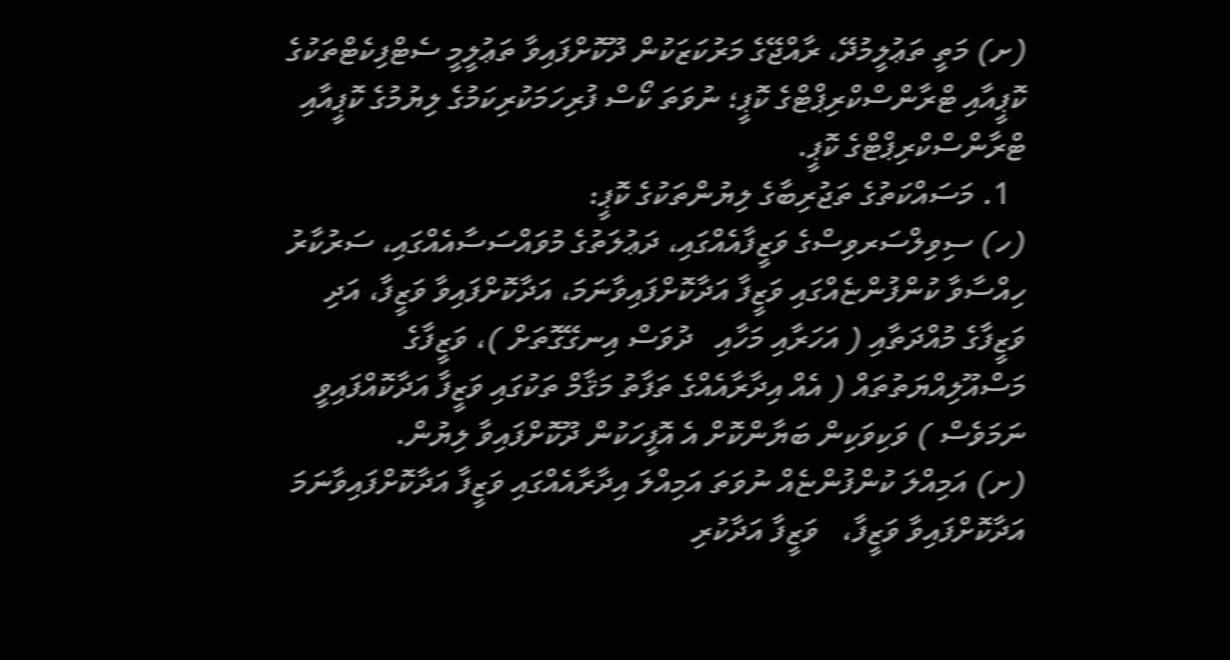(ށ) މަތީ ތަޢުލީމުދޭ، ރާއްޖޭގެ މަރުކަޒަކުން ދޫކޮށްފައިވާ ތަޢުލީމީ ސެޓްފިކެޓްތަކުގެ ކޮޕީއާއި ޓްރާންސްކްރިޕްޓްގެ ކޮޕީ؛ ނުވަތަ ކޯސް ފުރިހަމަކުރިކަމުގެ ލިޔުމުގެ ކޮޕީއާއި ޓްރާންސްކްރިޕްޓްގެ ކޮޕީ.
  1. މަސައްކަތުގެ ތަޖުރިބާގެ ލިޔުންތަކުގެ ކޮޕީ:
(ހ) ސިވިލްސަރވިސްގެ ވަޒީފާއެއްގައި، ދަޢުލަތުގެ މުވައްސަސާއެއްގައި، ސަރުކާރު ހިއްސާވާ ކުންފުންޏެއްގައި ވަޒީފާ އަދާކޮށްފައިވާނަމަ، އަދާކޮށްފައިވާ ވަޒީފާ، އަދި ވަޒީފާގެ މުއްދަތާއި ( އަހަރާއި މަހާއި   ދުވަސް އިނގޭގޮތަށް )، ވަޒީފާގެ މަސްއޫލިއްޔަތުތައް ( އެއް އިދާރާއެއްގެ ތަފާތު މަޤާމް ތަކުގައި ވަޒީފާ އަދާކޮއްފައިވީ ނަމަވެސް ) ވަކިވަކިން ބަޔާންކޮށް އެ އޮފީހަކުން ދޫކޮށްފައިވާ ލިޔުން.
(ށ) އަމިއްލަ ކުންފުންޏެއް ނުވަތަ އަމިއްލަ އިދާރާއެއްގައި ވަޒީފާ އަދާކޮށްފައިވާނަމަ އަދާކޮށްފައިވާ ވަޒީފާ،   ވަޒީފާ އަދާކުރި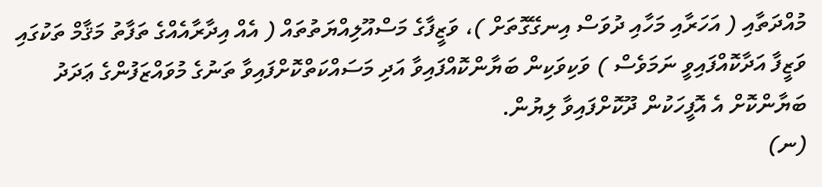މުއްދަތާއި ( އަހަރާއި މަހާއި ދުވަސް އިނގޭގޮތަށް )، ވަޒީފާގެ މަސްއޫލިއްޔަތުތައް ( އެއް އިދާރާއެއްގެ ތަފާތު މަޤާމް ތަކުގައި ވަޒީފާ އަދާކޮއްފައިވީ ނަމަވެސް ) ވަކިވަކިން ބަޔާންކޮއްފައިވާ އަދި މަސައްކަތްކޮށްފައިވާ ތަނުގެ މުވައްޒަފުންގެ ޢަދަދު ބަޔާންކޮށް އެ އޮފީހަކުން ދޫކޮށްފައިވާ ލިޔުން.
(ނ)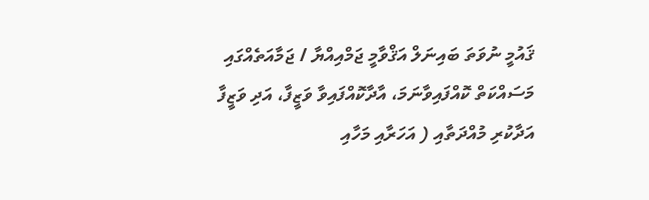ޤައުމީ ނުވަތަ ބައިނަލް އަޤްވާމީ ޖަމްއިއްޔާ / ޖަމާއަތެއްގައި މަސައްކަތް ކޮއްފައިވާނަމަ، އާދާކޮއްފައިވާ ވަޒީފާ، އަދި ވަޒީފާ އަދާކުރި މުއްދަތާއި ( އަހަރާއި މަހާއި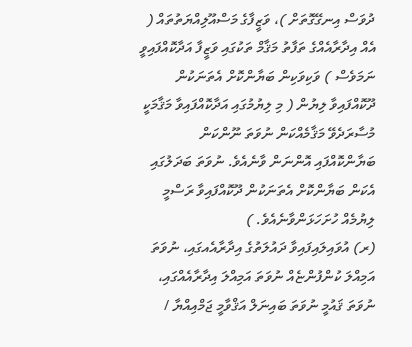ދުވަސް އިނގޭގޮތަށް )، ވަޒީފާގެ މަސްއޫލިއްޔަތުތައް ( އެއް އިދާރާއެއްގެ ތަފާތު މަޤާމް ތަކުގައި ވަޒީފާ އަދާކޮއްފައިވީ ނަމަވެސް ) ވަކިވަކިން ބަޔާންކޮށް އެތަނަކުން ދޫކޮއްފައިވާ ލިޔުން ( މި ލިޔުމުގައި އަދާކޮއްފައިވާ މަޤާމަކީ މުސާރަދެވޭ މަޤާމެއްކަން ނުވަތަ ނޫންކަން ބަޔާންކޮއްފައި އޮންނަން ވާނެއެވެ. ނުވަތަ ބަދަލުގައި އެކަން ބަޔާންކޮށް އެތަނަކުން ދޫކޮއްފައިވާ ރަސްމީ ލިޔުމެއް ހުށަހަޅަންވާނެއެވެ. )
(ރ) އުވައިލައިފައިވާ ދައުލަތުގެ އިދާރާއެއގައި، ނުވަތަ އަމިއްލަ ކުންފުންޏެއް ނުވަތަ އަމިއްލަ އިދާރާއެއްގައި، ނުވަތަ ޤައުމީ ނުވަތަ ބައިނަލް އަޤްވާމީ ޖަމްއިއްޔާ /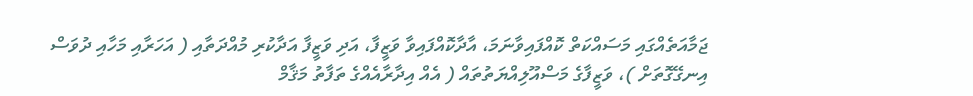ޖަމާއަތެއްގައި މަސައްކަތް ކޮއްފައިވާނަމަ، އާދާކޮއްފައިވާ ވަޒީފާ، އަދި ވަޒީފާ އަދާކުރި މުއްދަތާއި ( އަހަރާއި މަހާއި ދުވަސް އިނގޭގޮތަށް )، ވަޒީފާގެ މަސްއޫލިއްޔަތުތައް ( އެއް އިދާރާއެއްގެ ތަފާތު މަޤާމް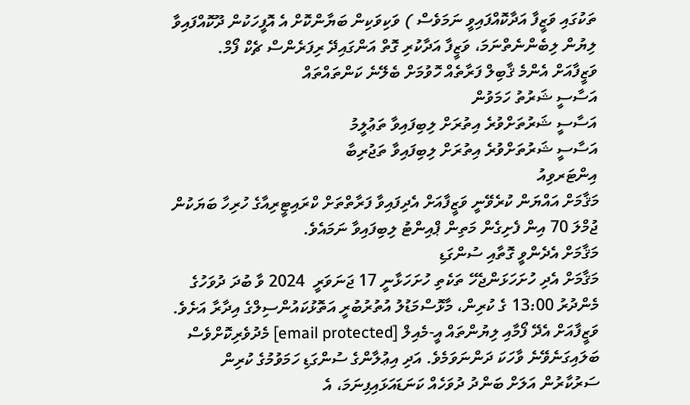ތަކުގައި ވަޒީފާ އަދާކޮއްފައިވީ ނަމަވެސް ) ވަކިވަކިން ބަޔާންކޮށް އެ އޮފީހަކުން ދޫކޮއްފައިވާ ލިޔުން ލިބެންނެތްނަމަ، ވަޒީފާ އަދާކުރި ގޮތް އަންގައިދޭ ރިފަރެންސް ޗެކް ފޯމް.
ވަޒީފާއަށް އެންމެ ޤާބިލް ފަރާތެއް ހޮވުމަށް ބެލޭނެ ކަންތައްތައް
އަސާސީ ޝަރުތު ހަމަވުން
އަސާސީ ޝަރުތަށްވުރެ އިތުރަށް ލިބިފައިވާ ތަޢުލީމު
އަސާސީ ޝަރުތަށްވުރެ އިތުރަށް ލިބިފައިވާ ތަޖުރިބާ
އިންޓަރވިއު
މަޤާމަށް އައްޔަން ކުރެވޭނީ ވަޒީފާއަށް އެދިފައިވާ ފަރާތްތަށް ކްރައިޓީރިއާގެ ހުރިހާ ބަޔަކުން ޖުމްލަ 70 އިން ފެށިގެން މަތިން ޕްއިންޓު ލިބިފައިވާ ނަމައެވެ.
މަޤާމަށް އެދެންވީ ގޮތާއި ސުންގަޑި
މަޤާމަށް އެދި ހުށަހަޅަންޖެހޭ ތަކެތި ހުށަހަޅާނީ 17 ޖަނަވަރީ  2024 ވާ ބުދަ ދުވަހުގެ މެންދުރު 13:00 ގެ ކުރިން، މާޅޮސްމަޑުލު އުތުރުބުރީ އަތޮޅުކައުންސިލްގެ އިދާރާ އަށެވެ. ވަޒީފާއަށް އެދޭ ފޯމާއި ލިޔުންތައް އީ-މެއިލް [email protected] މެދުވެރިކޮށްވެސް ބަލައިގަނެވޭނެ ވާހަކަ ދަންނަވަމެވެ. އަދި އިޢުލާންގެ ސުންގަޑި ހަމަވުމުގެ ކުރިން ސަރުކާރުން އަލަށް ބަންދު ދުވަހެއް ކަނަޑައަޅައިފިނަމަ، އެ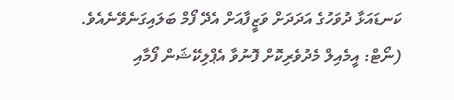ކަނޑައަޅާ ދުވަހުގެ އަދަދަށް ވަޒީފާއަށް އެދޭ ފޯމް ބަލައިގަނެވޭނެއެވެ.
(ނޯޓް: އީމެއިލް މެދުވެރިކޮށް ފޮނުވާ އެޕްލިކޭޝަން ފޯމާއި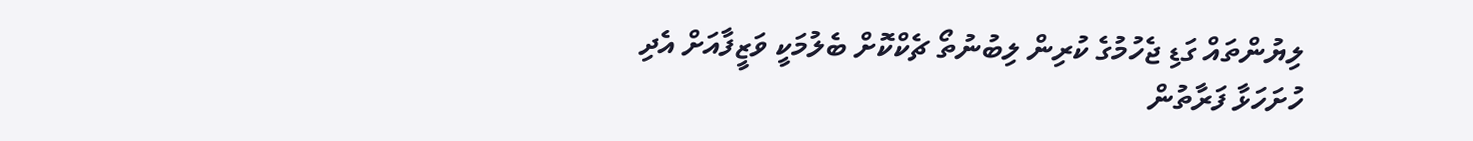ލިޔުންތައް ގަޑި ޖެހުމުގެ ކުރިން ލިބުނުތޯ ޗެކްކޮށް ބެލުމަކީ ވަޒީފާއަށް އެދި ހުށަހަޅާ ފަރާތުން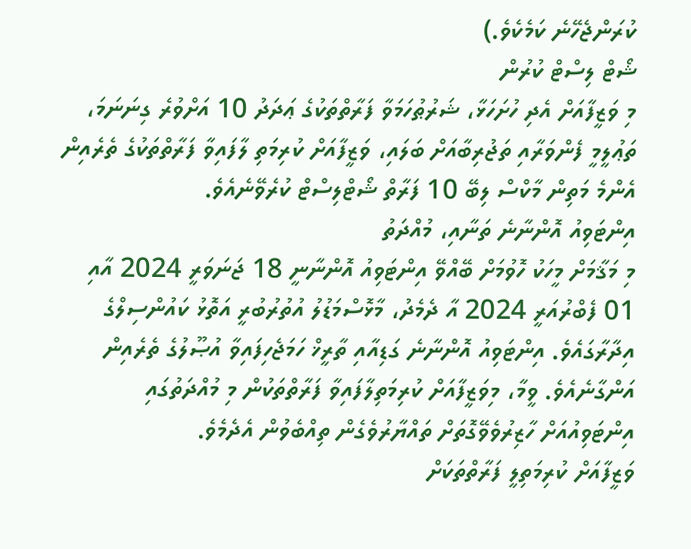ކުރަންޖެހޭނެ ކަމެކެވެ.)
ޝޯޓް ލިސްޓް ކުރުން
މި ވަޒީފާއަށް އެދި ހުށަހަޅާ، ޝަރުޠުހަމަވާ ފަރާތްތަކުގެ ޢަދަދު 10 އަށްވުރެ ގިނަނަމަ، ތަޢުލީމީ ފެންވަރާއި ތަޖުރިބާއަށް ބަލައި، ވަޒީފާއަށް ކުރިމަތި ލާފައިވާ ފަރާތްތަކުގެ ތެރެއިން އެންމެ މަތިން މާކްސް ލިބޭ 10 ފަރާތް ޝޯޓްލިސްޓް ކުރެވޭނެއެވެ.
އިންޓަވިއު އޮންނާނެ ތަނާއި، މުއްދަތު
މި މަޤާމަށް މީހަކު ހޮވުމަށް ބޭއްވޭ އިންޓަވިއު އޮންނާނީ 18 ޖަނަވަރީ 2024 އާއި 01 ފެބްރުއަރީ 2024 އާ ދެމެދު، މާޅޮސްމަޑުލު އުތުރުބުރީ އަތޮޅު ކައުންސިލްގެ އިދާރާގައެވެ. އިންޓަވިއު އޮންނާނެ ގަޑިއާއި ތާރީޚް ހަމަޖެހިފައިވާ އުޞޫލުގެ ތެރެއިން އަންގާނެއެވެ. ވީމާ، މިވަޒީފާއަށް ކުރިމަތިލާފައިވާ ފަރާތްތަކުން މި މުއްދަތުގައި އިންޓަވިއުއަށް ހާޒިރުވެވޭގޮތަށް ތައްޔާރުވެގެން ތިއްބެވުން އެދެމެވެ.
ވަޒީފާއަށް ކުރިމަތިލީ ފަރާތްތަކަށް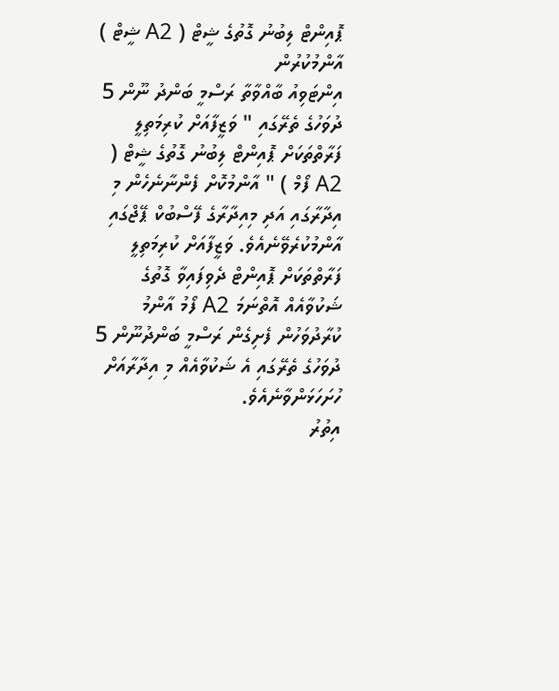ޕޮއިންޓް ލިބުނު ގޮތުގެ ޝީޓް ( A2 ޝީޓް ) އާންމުކުރުން
އިންޓަވިއު ބާއްވާތާ ރަސްމީ ބަންދު ނޫން 5 ދުވަހުގެ ތެރޭގައި " ވަޒީފާއަށް ކުރިމަތިލީ ފަރާތްތަކަށް ޕޮއިންޓް ލިބުނު ގޮތުގެ ޝީޓް ( A2 ފޯމް ) " އާންމުކޮށް ފެންނާނެހެން މި އިދާރާގައި އަދި މިއިދާރާގެ ފޭސްބުކް ޕޭޖްގައި އާންމުކުރެވޭނެއެވެ. ވަޒީފާއަށް ކުރިމަތިލީ ފަރާތްތަކަށް ޕޮއިންޓް ދެވިފައިވާ ގޮތުގެ ޝަކުވާއެއް އޮތްނަމަ A2 ފޯމު އާންމު ކުރާދުވަހުން ފެށިގެން ރަސްމީ ބަންދުނޫން 5 ދުވަހުގެ ތެރޭގައި އެ ޝަކުވާއެއް މި އިދާރާއަށް ހުށަހަޅަންވާނެއެވެ.
އިތުރު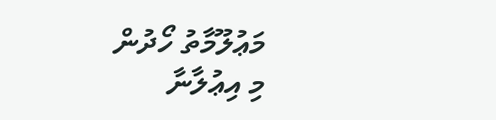މަޢުލޫމާތު ހޯދުން
މި އިޢުލާނާ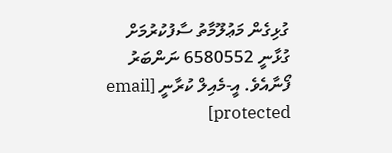ގުޅިގެން މަޢުލޫމާތު ސާފުކުރުމަށް ގުޅާނީ 6580552 ނަންބަރު ފޯނާއެވެ. އީ-މެއިލް ކުރާނީ [email protected]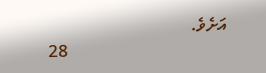އަށެވެ.
                                    28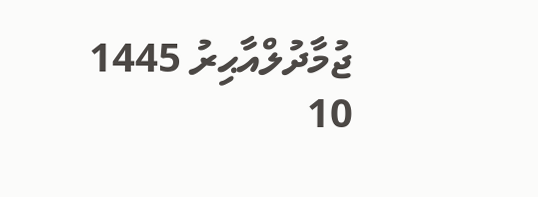ޖުމާދުލްއާޙިރު 1445
10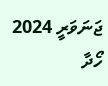ޖަނަވަރީ 2024
ހޯދާ